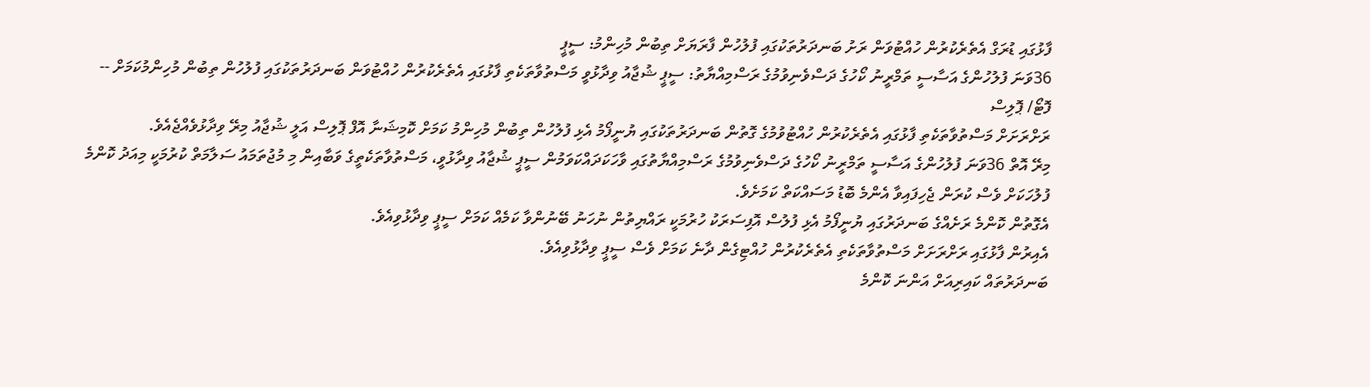ފާޅުގައި ޑުރަގް އެތެރެކުރުން ހުއްޓުވަން ރަށު ބަނދަރުތަކުގައި ފުލުހުން ފާރަޔަށް ތިބުން މުހިންމު: ސީޕީ
36ވަނަ ފުލުހުންގެ އަސާސީ ތަމްރީނު ކޯހުގެ ދަސްވެނިވުމުގެ ރަސްމިއްޔާތު: ސީޕީ ޝުޖާއު ވިދާޅުވީ މަސްތުވާތަކެތި ފާޅުގައި އެތެރެކުރުން ހުއްޓުވަން ބަނދަރުތަކުގައި ފުލުހުން ތިބުން މުހިންމުކަމަށް -- ފޮޓޯ/ ޕޮލިސް
ރަށްރަށަށް މަސްތުވާތަކެތި ފާޅުގައި އެތެރެކުރުން ހުއްޓުވުމުގެ ގޮތުން ބަނދަރުތަކުގައި ޔުނީފޯމު އެޅި ފުލުހުން ތިބުން މުހިންމު ކަމަށް ކޮމިޝަނާ އޮފް ޕޮލިސް އަލީ ޝުޖާއު މިރޭ ވިދާޅުވެއްޖެއެވެ.
މިރޭ އޮތް 36ވަނަ ފުލުހުންގެ އަސާސީ ތަމްރީނު ކޯހުގެ ދަސްވެނިވުމުގެ ރަސްމިއްޔާތުގައި ވާހަކަދައްކަވަމުން ސީޕީ ޝުޖާއު ވިދާޅުވީ، މަސްތުވާތަކެތީގެ ވަބާއިން މި މުޖުތަމައު ސަލާމަތް ކުރުމަކީ މިއަދު ކޮންމެ ފުލުހަކަށް ވެސް ކުރަން ޖެހިފައިވާ އެންމެ ބޮޑު މަސައްކަތް ކަމަށެވެ.
އެގޮތުން ކޮންމެ ރަށެއްގެ ބަނދަރުގައި ޔުނީފޯމު އެޅި ފުލުސް އޮފިސަރަކު ހުރުމަކީ ރައްޔިތުން ނުހަނު ބޭނުންވާ ކަމެއް ކަމަށް ސީޕީ ވިދާޅުވިއެވެ.
އެއިރުން ފާޅުގައި ރަށްރަށަށް މަސްތުވާތަކެތި އެތެރެކުރުން ހުއްޓިގެން ދާނެ ކަމަށް ވެސް ސީޕީ ވިދާޅުވިއެވެ.
ބަނދަރުތައް ކައިރިއަށް އަންނަ ކޮންމެ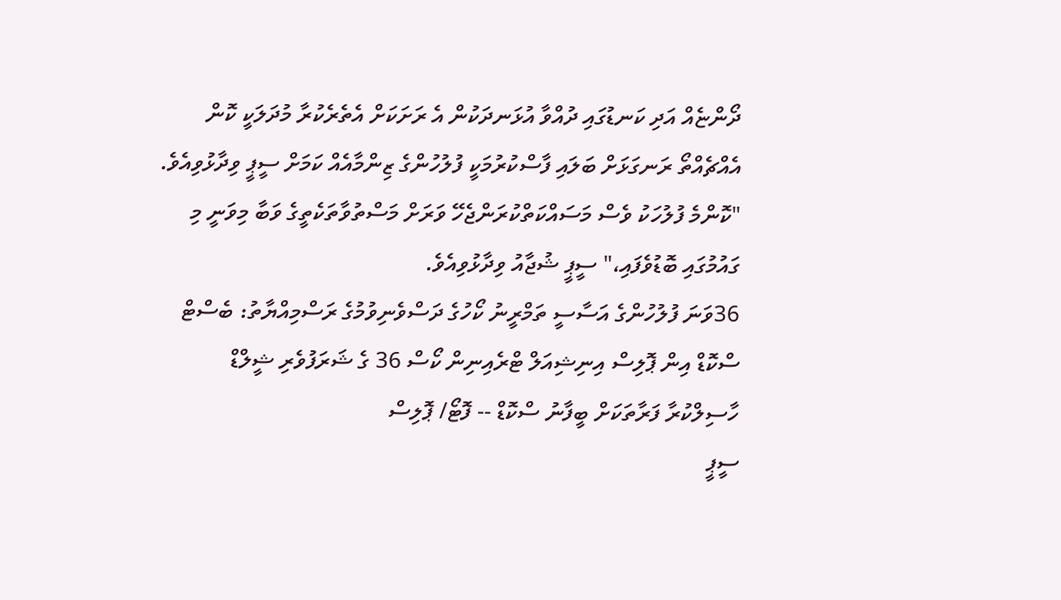ދޯންޏެއް އަދި ކަނޑުގައި ދުއްވާ އުޅަނދަކުން އެ ރަށަކަށް އެތެރެކުރާ މުދަލަކީ ކޮން އެއްޗެއްތޯ ރަނގަޅަށް ބަލައި ފާސްކުރުމަކީ ފުލުހުންގެ ޒިންމާއެއް ކަމަށް ސީޕީ ވިދާޅުވިއެވެ.
"ކޮންމެ ފުލުހަކު ވެސް މަސައްކަތްކުރަންޖެހޭ ވަރަށް މަސްތުވާތަކެތީގެ ވަބާ މިވަނީ މި ގައުމުގައި ބޮޑުވެފައި،" ސީޕީ ޝުޖާއު ވިދާޅުވިއެވެ.
36ވަނަ ފުލުހުންގެ އަސާސީ ތަމްރީނު ކޯހުގެ ދަސްވެނިވުމުގެ ރަސްމިއްޔާތު: ބެސްޓް ސްކޮޑް އިން ޕޮލިސް އިނިޝިއަލް ޓްރެއިނިން ކޯސް 36 ގެ ޝަރަފުވެރި ޝީލްޑް ހާސިލްކުރާ ފަރާތަކަށް ބީފާނު ސްކޮޑް -- ފޮޓޯ/ ޕޮލިސް
ސީޕީ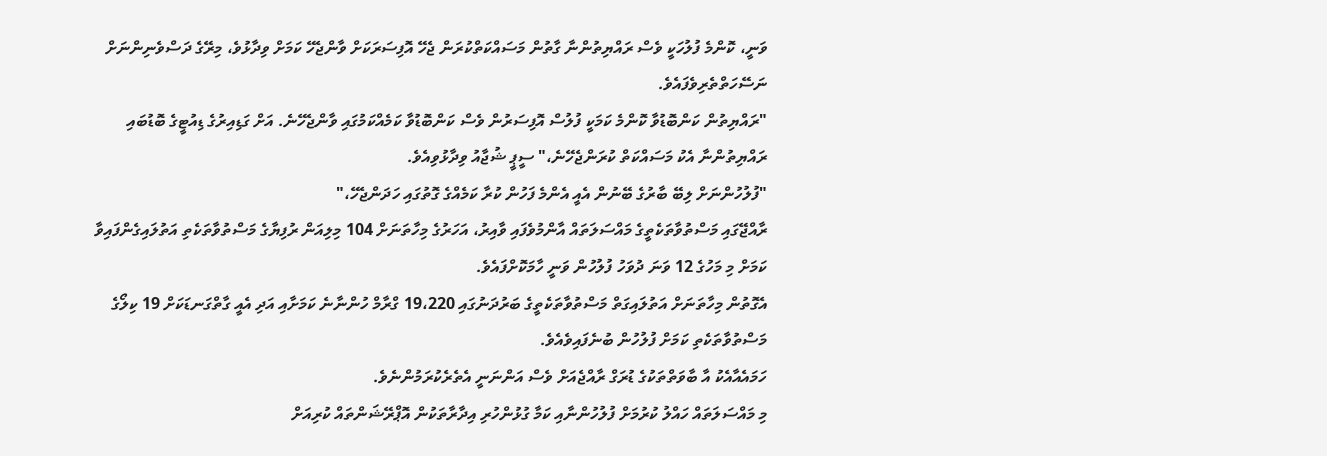ވަނީ، ކޮންމެ ފުލުހަކީ ވެސް ރައްޔިތުންނާ ގާތުން މަސައްކަތްކުރަން ޖެހޭ އޮފިސަރަކަށް ވާންޖެހޭ ކަމަށް ވިދާޅުވެ، މިރޭގެ ދަސްވެނިންނަށް ނަސޭހަތްތެރިވެފައެވެ.
"ރައްޔިތުން ކަންބޮޑުވާ ކޮންމެ ކަމަކީ ފުލުސް އޮފިސަރުން ވެސް ކަންބޮޑުވާ ކަމެއްކަމުގައި ވާންޖެހޭނެ. އަށް ގަޑިއިރުގެ ޑިއުޓީގެ ބޮޑުބައި ރައްޔިތުންނާ އެކު މަސައްކަތް ކުރަންޖެހޭނެ،" ސީޕީ ޝުޖާއު ވިދާޅުވިއެވެ.
"ފުލުހުންނަށް ލިބޭ ބާރުގެ ބޭނުން އެއީ އެންމެ ފަހުން ކުރާ ކަމެއްގެ ގޮތުގައި ހަދަންޖެހޭ،"
ރާއްޖޭގައި މަސްތުވާތަކެތީގެ މައްސަލަތައް އާންމުވެފައި ވާއިރު، އަހަރުގެ މިހާތަނަށް 104 މިލިއަން ރުފިޔާގެ މަސްތުވާތަކެތި އަތުލައިގެންފައިވާ ކަމަށް މި މަހުގެ 12 ވަނަ ދުވަހު ފުލުހުން ވަނީ ހާމަކޮށްފައެވެ.
އެގޮތުން މިހާތަނަށް އަތުލައިގަތް މަސްތުވާތަކެތީގެ ބަރުދަނުގައި 19،220 ގްރާމް ހުންނާނެ ކަމަށާއި އަދި އެއީ ގާތްގަނޑަކަށް 19 ކިލޯގެ މަސްތުވާތަކެތި ކަމަށް ފުލުހުން ބުނެފައިވެއެވެ.
ހަމައެއާއެކު އާ ބާވަތްތަކުގެ ޑުރަގް ރާއްޖެއަށް ވެސް އަންނަނީ އެތެރެކުރަމުންނެވެ.
މި މައްސަލަތައް ހައްލު ކުރުމަށް ފުލުހުންނާއި ކަމާ ގުޅުންހުރި އިދާރާތަކުން އޮޕްރޭޝަންތައް ކުރިއަށް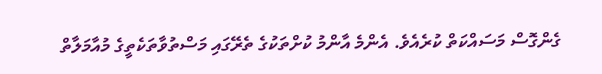ގެންގޮސް މަސައްކަތް ކުރެއެވެ. އެންމެ އާންމު ކުށްތަކުގެ ތެރޭގައި މަސްތުވާތަކެތީގެ މުއާމަލާތް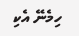ހިމެނޭ އެކި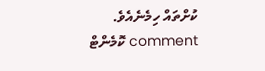ކުށްތައް ހިމެނެއެވެ.
comment ކޮމެންޓް